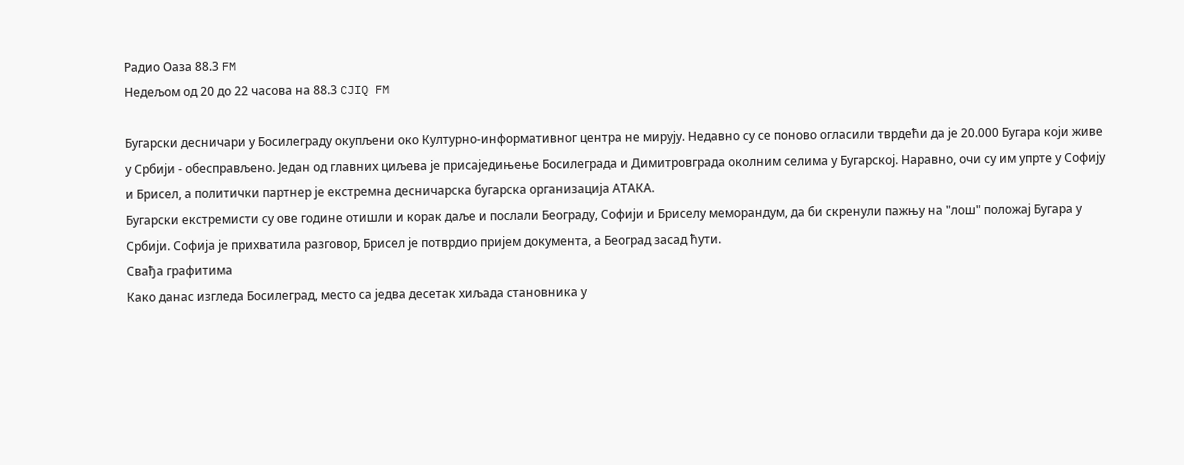Радио Оаза 88.3 FM
Недељом од 20 до 22 часова на 88.3 CJIQ FM

Бугарски десничари у Босилеграду окупљени око Културно-информативног центра не мирују. Недавно су се поново огласили тврдећи да је 20.000 Бугара који живе у Србији - обесправљено. Један од главних циљева је присаједињење Босилеграда и Димитровграда околним селима у Бугарској. Наравно, очи су им упрте у Софију и Брисел, а политички партнер је екстремна десничарска бугарска организација АТАКА.
Бугарски екстремисти су ове године отишли и корак даље и послали Београду, Софији и Бриселу меморандум, да би скренули пажњу на "лош" положај Бугара у Србији. Софија је прихватила разговор, Брисел је потврдио пријем документа, а Београд засад ћути.
Свађа графитима
Како данас изгледа Босилеград, место са једва десетак хиљада становника у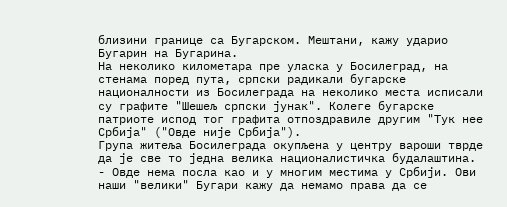близини границе са Бугарском. Мештани, кажу ударио Бугарин на Бугарина.
На неколико километара пре уласка у Босилеград, на стенама поред пута, српски радикали бугарске националности из Босилеграда на неколико места исписали су графите "Шешељ српски јунак". Колеге бугарске патриоте испод тог графита отпоздравиле другим "Тук нее Србија" ("Овде није Србија").
Група житеља Босилеграда окупљена у центру вароши тврде да је све то једна велика националистичка будалаштина.
- Овде нема посла као и у многим местима у Србији. Ови наши "велики" Бугари кажу да немамо права да се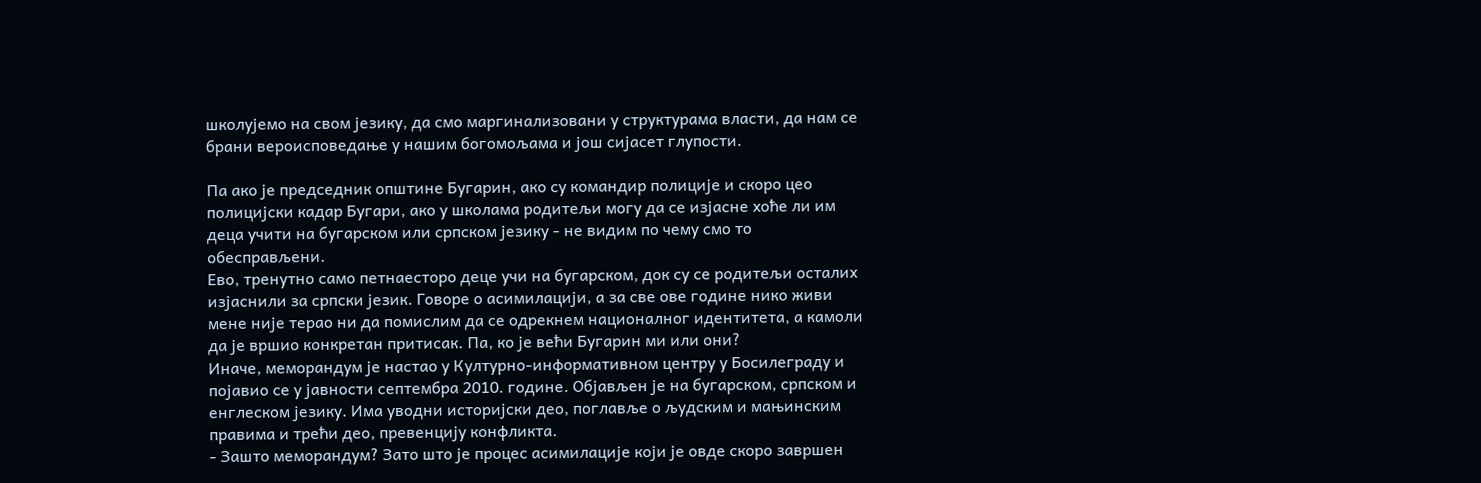школујемо на свом језику, да смо маргинализовани у структурама власти, да нам се брани вероисповедање у нашим богомољама и још сијасет глупости.

Па ако је председник општине Бугарин, ако су командир полиције и скоро цео полицијски кадар Бугари, ако у школама родитељи могу да се изјасне хоће ли им деца учити на бугарском или српском језику - не видим по чему смо то обесправљени.
Ево, тренутно само петнаесторо деце учи на бугарском, док су се родитељи осталих изјаснили за српски језик. Говоре о асимилацији, а за све ове године нико живи мене није терао ни да помислим да се одрекнем националног идентитета, а камоли да је вршио конкретан притисак. Па, ко је већи Бугарин ми или они?
Иначе, меморандум је настао у Културно-информативном центру у Босилеграду и појавио се у јавности септембра 2010. године. Објављен је на бугарском, српском и енглеском језику. Има уводни историјски део, поглавље о људским и мањинским правима и трећи део, превенцију конфликта.
- Зашто меморандум? Зато што је процес асимилације који је овде скоро завршен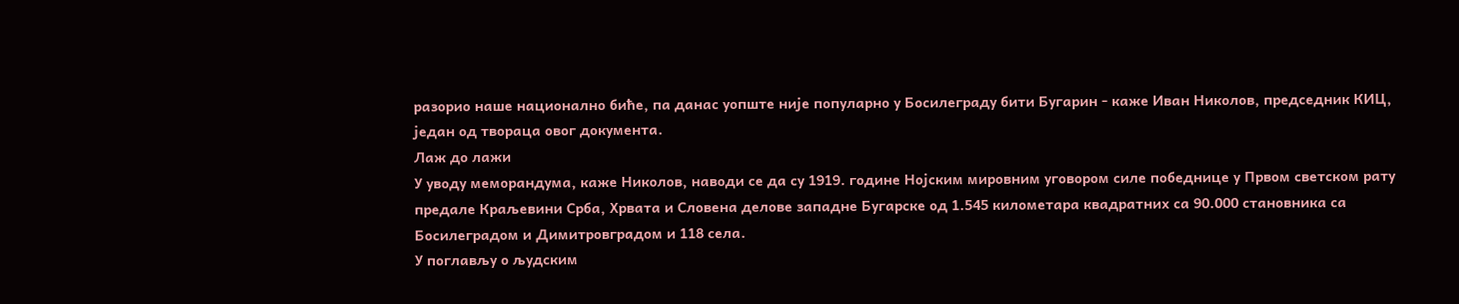разорио наше национално биће, па данас уопште није популарно у Босилеграду бити Бугарин - каже Иван Николов, председник КИЦ, један од твораца овог документа.
Лаж до лажи
У уводу меморандума, каже Николов, наводи се да су 1919. године Нојским мировним уговором силе победнице у Првом светском рату предале Краљевини Срба, Хрвата и Словена делове западне Бугарске од 1.545 километара квадратних са 90.000 становника са Босилеградом и Димитровградом и 118 села.
У поглављу о људским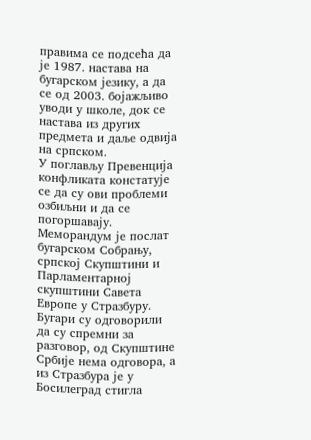правима се подсећа да је 1987. настава на бугарском језику, а да се од 2003. бојажљиво уводи у школе, док се настава из других предмета и даље одвија на српском.
У поглављу Превенција конфликата констатује се да су ови проблеми озбиљни и да се погоршавају. Меморандум је послат бугарском Собрању, српској Скупштини и Парламентарној скупштини Савета Европе у Стразбуру. Бугари су одговорили да су спремни за разговор, од Скупштине Србије нема одговора, а из Стразбура је у Босилеград стигла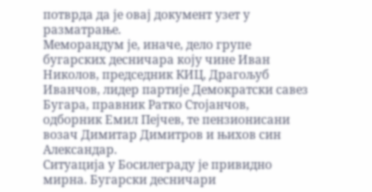потврда да је овај документ узет у разматрање.
Меморандум је, иначе, дело групе бугарских десничара коју чине Иван Николов, председник КИЦ, Драгољуб Иванчов, лидер партије Демократски савез Бугара, правник Ратко Стојанчов, одборник Емил Пејчев, те пензионисани возач Димитар Димитров и њихов син Александар.
Ситуација у Босилеграду је привидно мирна. Бугарски десничари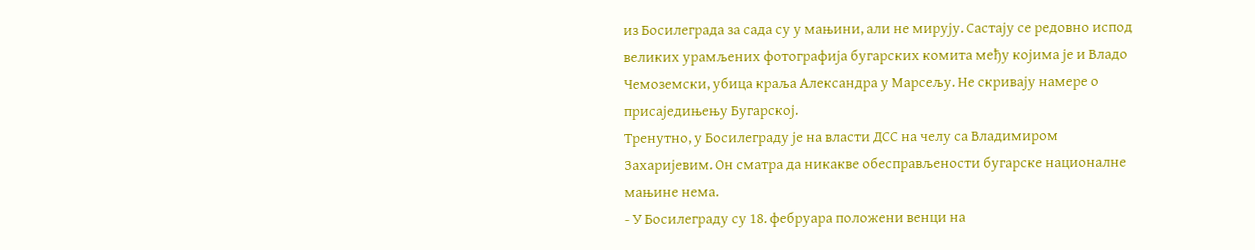из Босилеграда за сада су у мањини, али не мирују. Састају се редовно испод великих урамљених фотографија бугарских комита међу којима је и Владо Чемоземски, убица краља Александра у Марсељу. Не скривају намере о присаједињењу Бугарској.
Тренутно, у Босилеграду је на власти ДСС на челу са Владимиром Захаријевим. Он сматра да никакве обесправљености бугарске националне мањине нема.
- У Босилеграду су 18. фебруара положени венци на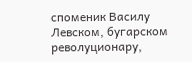споменик Василу Левском, бугарском револуционару,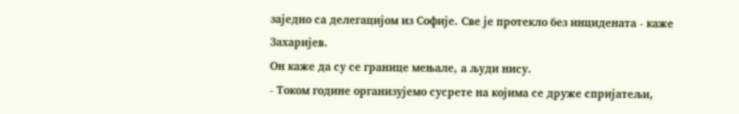заједно са делегацијом из Софије. Све је протекло без инцидената - каже Захаријев.
Он каже да су се границе мењале, а људи нису.
- Током године организујемо сусрете на којима се друже спријатељи,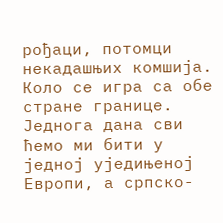рођаци, потомци некадашњих комшија. Коло се игра са обе стране границе. Једнога дана сви ћемо ми бити у једној уједињеној Европи, а српско-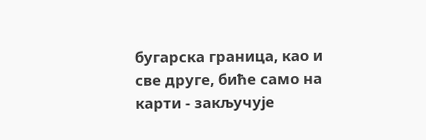бугарска граница, као и све друге, биће само на карти - закључује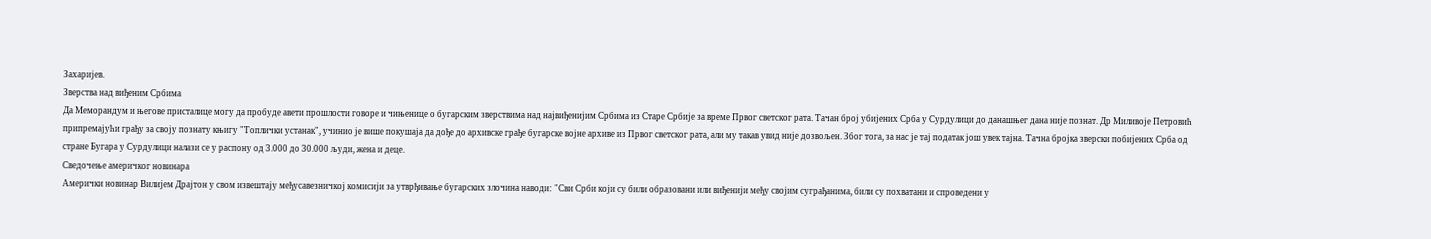Захаријев.
Зверства над виђеним Србима
Да Меморандум и његове присталице могу да пробуде авети прошлости говоре и чињенице о бугарским зверствима над највиђенијим Србима из Старе Србије за време Првог светског рата. Тачан број убијених Срба у Сурдулици до данашњег дана није познат. Др Миливоје Петровић припремајући грађу за своју познату књигу "Топлички устанак", учинио је више покушаја да дође до архивске грађе бугарске војне архиве из Првог светског рата, али му такав увид није дозвољен. Због тога, за нас је тај податак још увек тајна. Тачна бројка зверски побијених Срба од стране Бугара у Сурдулици налази се у распону од 3.000 до 30.000 људи, жена и деце.
Сведочење америчког новинара
Амерички новинар Вилијем Драјтон у свом извештају међусавезничкој комисији за утврђивање бугарских злочина наводи: "Сви Срби који су били образовани или виђенији међу својим суграђанима, били су похватани и спроведени у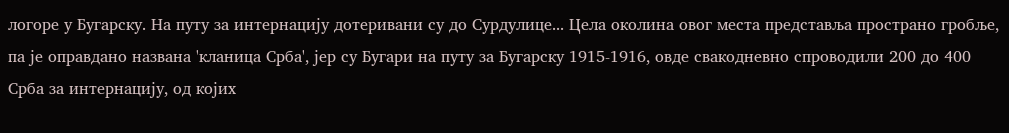логоре у Бугарску. На путу за интернацију дотеривани су до Сурдулице... Цела околина овог места представља пространо гробље, па је оправдано названа 'кланица Срба', јер су Бугари на путу за Бугарску 1915-1916, овде свакодневно спроводили 200 до 400 Срба за интернацију, од којих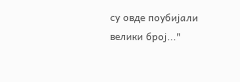су овде поубијали велики број..."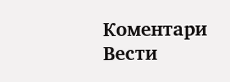Коментари Вести